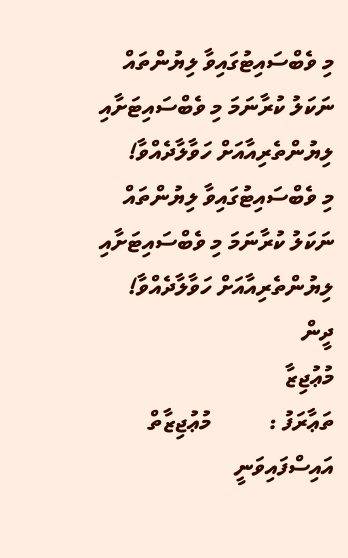މި ވެބްސައިޓުގައިވާ ލިޔުންތައް ނަކަލު ކުރާނަމަ މި ވެބްސައިޓަށާއި ލިޔުންތެރިއާއަށް ހަވާލާދެއްވާ!
މި ވެބްސައިޓުގައިވާ ލިޔުންތައް ނަކަލު ކުރާނަމަ މި ވެބްސައިޓަށާއި ލިޔުންތެރިއާއަށް ހަވާލާދެއްވާ!
ދީން
މުޢުޖިޒާ
ތަޢާރަފު :          މުޢުޖިޒާތް އައިސްފައިވަނީ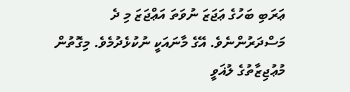ޢަރަބި ބަހުގެ ޢަޖަޒަ ނުވަތަ އަޢްޖަޒަ މި ދެ މަސްދަރުންނެވެ. އޭގެ މާނައަކީ ނުކުޅެދުމެވެ. މިގޮތުން މުޢުޖިޒާތުގެ ލުޣަވީ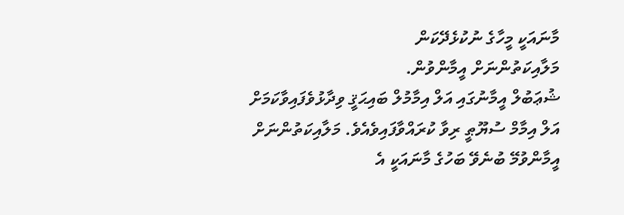މާނައަކީ މީހާގެ ނުކުޅެދޭކަން
މަލާއިކަތުންނަށް އީމާންވުން.
ޝުޢަބުލް އީމާނުގައި އަލް އިމާމުލް ބައިޙަޤީ ވިދާޅުވެފައިވާކަމަށް އަލް އިމާމް ސުޔޫޠީ ރިވާ ކުރައްވާފައިވެއެވެ. މަލާއިކަތުންނަށް އީމާންވުމޭ ބުނެވޭ ބަހުގެ މާނައަކީ އެ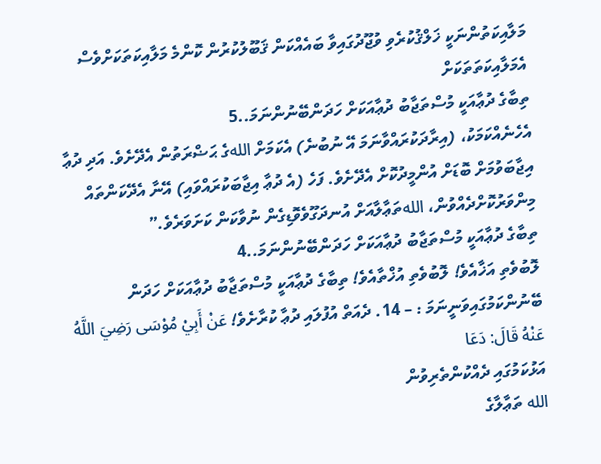މަލާއިކަތުންނަކީ ޚަލްޤުކުރެވި ވުޖޫދުގައިވާ ބައެއްކަން ޤަބޫލުކުރުން ކޮންމެ މަލާއިކަތަކަށްވެސް އެމަލާއިކަތަތަކަށް
ތިބާގެ ދުޢާއަކީ މުސްތަޖާބު ދުޢާއަކަށް ހަދަންބޭނުންނަމަ..5
އެހެނެއްކަމަކު، (އިރާދަކުރައްވާނަމަ އޭ ނުބުނެ) އެކަމަށް اللهގެ ޙަޟްރަތުން އެދޭށެވެ. އަދި ދުޢާ އިޖާބަވުމަށް ބޮޑަށް އުންމީދުކޮށް އެދޭށެވެ. ފަހެ (އެ ދުޢާ އިޖާބަކުރައްވައި) އޭނާ އެދޭކަންތައް މިންވަރުކޮށްދެއްވުން، اللهތަޢާލާއަށް އުނދަގޫވެވޮޑިގެން ނުވާކަން ކަށަވަރެވެ.”
ތިބާގެ ދުޢާއަކީ މުސްތަޖާބު ދުޢާއަކަށް ހަދަންބޭނުންނަމަ..4
ލޮބުވެތި އަޚާއެވެ! ލޮބުވެތި އުޚްތާއެވެ! ތިބާގެ ދުޢާއަކީ މުސްތަޖާބު ދުޢާއަކަށް ހަދަން ބޭނުންކަމުގައިވަނީނަމަ : – 14. ދެއަތް އުފުލައި ދުޢާ ކުރާށެވެ! عَنْ أَبِيْ مُوْسَى رَضِيَ اللَّهُ عَنْهُ قَالَ: دَعَا
އަޅުކަމުގައި ދެއްކުންތެރިވުން
الله ތަޢާލާގެ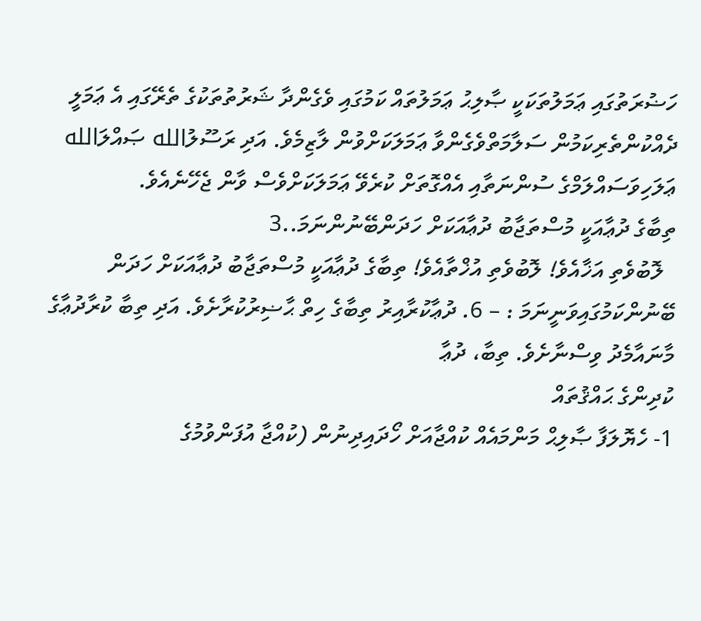ހަޟުރަތުގައި ޢަމަލުތަކަކީ ޞާލިޙު ޢަމަލުތައް ކަމުގައި ވެގެންދާ ޝަރުތުތަކުގެ ތެރޭގައި އެ ޢަމަލީ ދެއްކުންތެރިކަމުން ސަލާމަތްވެގެންވާ ޢަމަލަކަށްވުން ލާޒިމެވެ. އަދި ރަސޫލުالله ޞައްލަالله ޢަލަހިވަސައްލަމްގެ ސުންނަތާއި އެއްގޮތަށް ކުރެވޭ ޢަމަލަކަށްވެސް ވާން ޖެހޭނެއެވެ.
ތިބާގެ ދުޢާއަކީ މުސްތަޖާބު ދުޢާއަކަށް ހަދަންބޭނުންނަމަ..3
  ލޮބުވެތި އަޚާއެވެ! ލޮބުވެތި އުޚްތާއެވެ! ތިބާގެ ދުޢާއަކީ މުސްތަޖާބު ދުޢާއަކަށް ހަދަން ބޭނުންކަމުގައިވަނީނަމަ : – 6. ދުޢާކުރާއިރު ތިބާގެ ހިތް ޙާޟިރުކުރާށެވެ. އަދި ތިބާ ކުރާދުޢާގެ މާނައާމެދު ވިސްނާށެވެ. ތިބާ، ދުޢާ
ކުދިންގެ ޙައްޤުތައް
1- ހެޔޮލަފާ ޞާލިޙް މަންމައެއް ކުއްޖާއަށް ހޯދައިދިނުން (ކުއްޖާ އުފަންވުމުގެ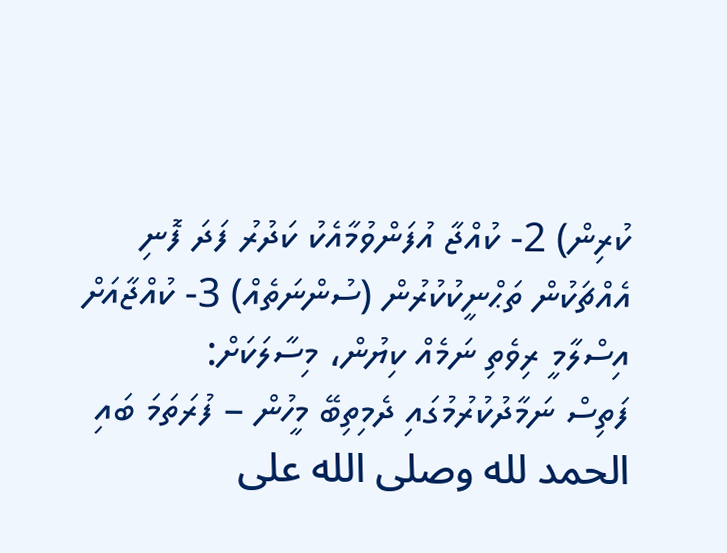ކުރިން) 2- ކުއްޖާ އުފަންވުމާއެކު ކަދުރު ފަދަ ފޮނި އެއްޗަކުން ތަޙްނީކުކުރުން (ސުންނަތެއް) 3- ކުއްޖާއަށް އިސްލާމީ ރިވެތި ނަމެއް ކިޔުން، މިސާލަކަށް:
ފަތިސް ނަމާދުކުރުމުގައި ދެމިތިބޭ މީހުން – ފުރަތަމަ ބައި
الحمد لله وصلى الله على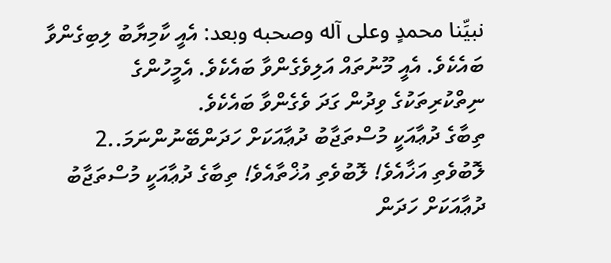نبيِّنا محمدٍ وعلى آله وصحبه وبعد: އެއީ ކާމިޔާބު ލިބިގެންވާ ބައެކެވެ. އެއީ މޫނުތައް އަލިވެގެންވާ ބައެކެވެ. އެމީހުންގެ ނިތްކުރިތަކުގެ ވިދުން ގަދަ ވެގެންވާ ބައެކެވެ.
ތިބާގެ ދުޢާއަކީ މުސްތަޖާބު ދުޢާއަކަށް ހަދަންބޭނުންނަމަ..2
ލޮބުވެތި އަޚާއެވެ! ލޮބުވެތި އުޚްތާއެވެ! ތިބާގެ ދުޢާއަކީ މުސްތަޖާބު ދުޢާއަކަށް ހަދަން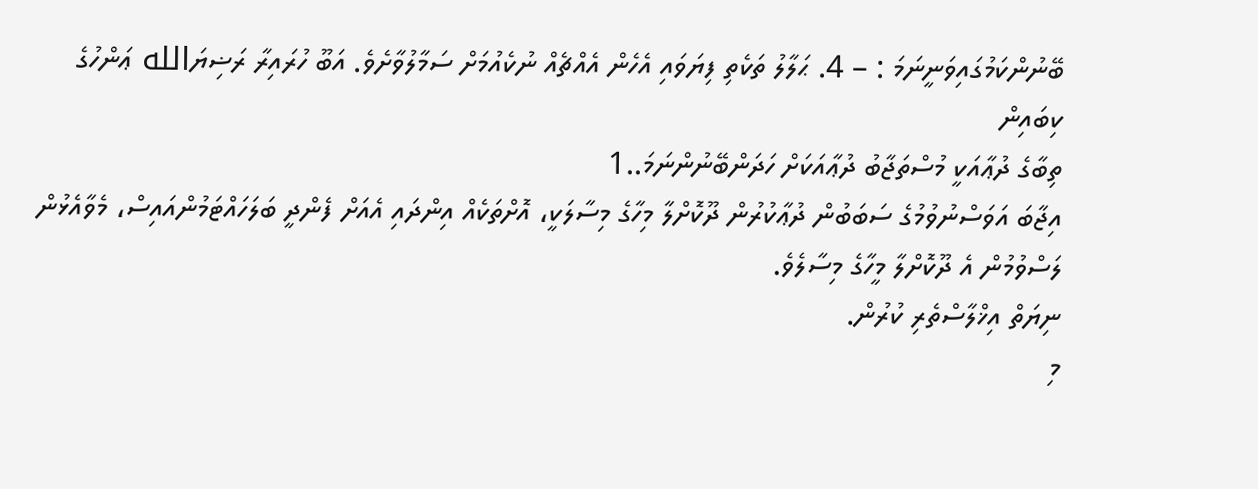ބޭނުންކަމުގައިވަނީނަމަ : – 4. ޙަލާލު ތަކެތި ފިޔަވައި އެހެން އެއްޗެއް ނުކެއުމަށް ސަމާލުވާށެވެ. އަބޫ ހުރައިރާ ރަޟިޔަالله ޢަންހުގެ ކިބައިން
ތިބާގެ ދުޢާއަކީ މުސްތަޖާބު ދުޢާއަކަށް ހަދަންބޭނުންނަމަ..1
އިޖާބަ އަވަސްނުވުމުގެ ސަބަބުން ދުޢާކުރުން ދޫކޮށްލާ މިހާގެ މިސާލަކީ، އޮށްތަކެއް އިންދައި އެއަށް ފެންދީ ބަލަހައްޓަމުންއައިސް، މެވާއެޅުން ލަސްވުމުން އެ ދޫކޮށްލާ މީހާގެ މިސާލެވެ.
ނިޔަތް އިޚްލާސްތެރި ކުރުން.
މި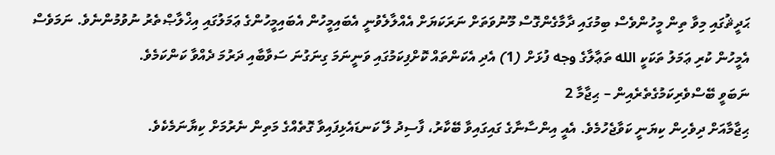ޙަދީޘުގައި މިވާ ތިން މީހުންވެސް ބިމުގައި ދާމާގެންގޮސް މޫނުވަތަށް ނަރަކަޔަށް އެއްލާލެވުނީ އެބައިމީހުން އެބައިމީހުންގެ ޢަމަލުގައި އިޚްލާޞްތެރު ނުވުމުންނެވެ. ނަމަވެސް އެމީހުން ކުރި ޢަމަލު ތަކަކީ الله ތަޢާލާގެ وجه ފުޅަށް (1) އެދި އެކަންތައް ކޮށްފިކަމުގައި ވަނީނަމަ ގިނަގުނަ ސަވާބާއި ދަރުމަ ދެއްވާ ކަންކަމެވެ.
ނަބަވީ ބޭސްވެރިކަމުގެތެރެއިން – ޙިޖާމާ 2
ޙިޖާމާއަށް ދިވެހިން ކިޔަނީ ކަވާޖެހުމެވެ. އެއީ އިންސާނާގެ ގައިގައިވާ ބޭކާރު، ފާސިދު ލޭ ކަނޑައެޅިފައިވާ ގޮތެއްގެ މަތިން ނެރުމަށް ކިޔާނަމެކެވެ.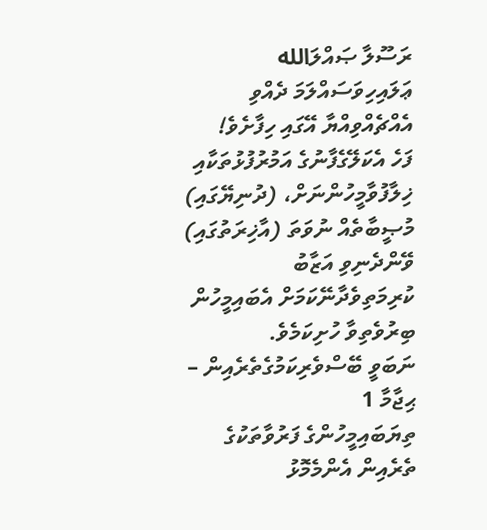ރަސޫލާ ޞައްލަالله ޢަލައިހިވަސައްލަމަ ދެއްވި އެއްޗެއްވިއްޔާ އޭގައި ހިފާށެވެ!
ފަހެ އެކަލޭގެފާނުގެ އަމުރުފުޅުތަކާއި ޚިލާފުވާމީހުންނަށް، (ދުނިޔޭގައި) މުޞީބާތެއް ނުވަތަ (އާޚިރަތުގައި) ވޭންދެނިވި އަޒާބު ކުރިމަތިވެދާނޭކަމަށް އެބައިމީހުން ބިރުވެތިވާ ހުށިކަމެވެ.
ނަބަވީ ބޭސްވެރިކަމުގެތެރެއިން – ޙިޖާމާ 1
ތިޔަބައިމީހުންގެ ފަރުވާތަކުގެ ތެރެއިން އެންމެމޮޅު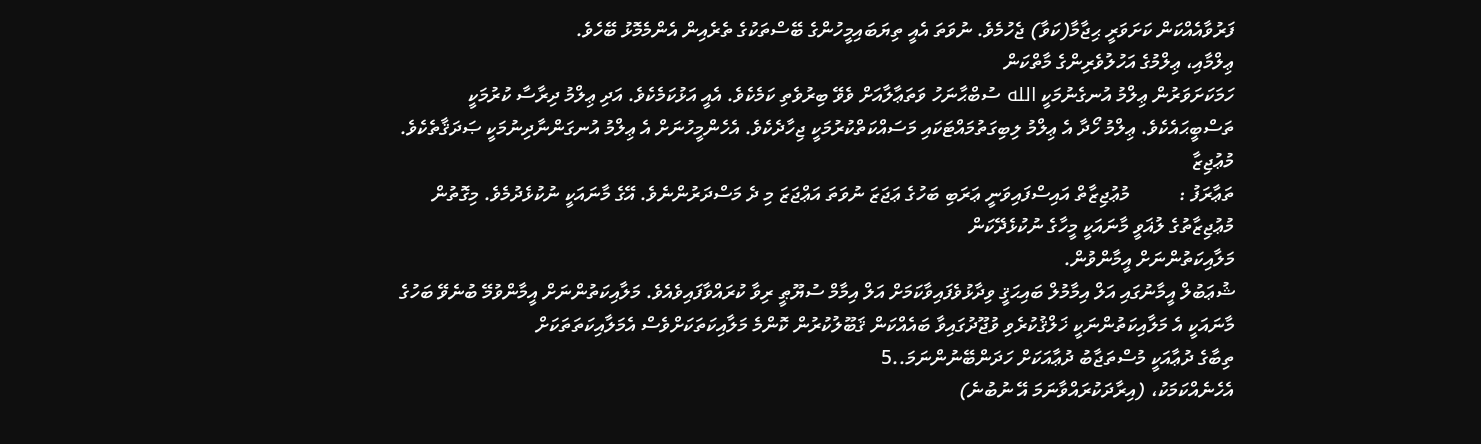ފަރުވާއެއްކަން ކަށަވަރީ ޙިޖާމާ(ކަވާ) ޖެހުމެވެ. ނުވަތަ އެއީ ތިޔަބައިމީހުންގެ ބޭސްތަކުގެ ތެރެއިން އެންމެމޮޅު ބޭހެވެ.
ޢިލްމާއި، ޢިލްމުގެ އަހުލުވެރިންގެ މާތްކަން
ހަމަކަށަވަރުން ޢިލްމު އުނގެނުމަކީ الله ސުބްޙާނަހު ވަތަޢާލާއަށް ވެވޭ ބިރުވެތި ކަމެކެވެ. އެއީ އަޅުކަމެކެވެ. އަދި ޢިލްމު ދިރާސާ ކުރުމަކީ ތަސްބީޙައެކެވެ. ޢިލްމު ހޯދާ އެ ޢިލްމު ލިބިގަތުމައްޓަކައި މަސައްކަތްކުރުމަކީ ޖިހާދެކެވެ. އެހެންމީހުނަށް އެ ޢިލްމު އުނގަންނާދިނުމަކީ ޞަދަޤާތެކެވެ.
މުޢުޖިޒާ
ތަޢާރަފު :          މުޢުޖިޒާތް އައިސްފައިވަނީ ޢަރަބި ބަހުގެ ޢަޖަޒަ ނުވަތަ އަޢްޖަޒަ މި ދެ މަސްދަރުންނެވެ. އޭގެ މާނައަކީ ނުކުޅެދުމެވެ. މިގޮތުން މުޢުޖިޒާތުގެ ލުޣަވީ މާނައަކީ މީހާގެ ނުކުޅެދޭކަން
މަލާއިކަތުންނަށް އީމާންވުން.
ޝުޢަބުލް އީމާނުގައި އަލް އިމާމުލް ބައިޙަޤީ ވިދާޅުވެފައިވާކަމަށް އަލް އިމާމް ސުޔޫޠީ ރިވާ ކުރައްވާފައިވެއެވެ. މަލާއިކަތުންނަށް އީމާންވުމޭ ބުނެވޭ ބަހުގެ މާނައަކީ އެ މަލާއިކަތުންނަކީ ޚަލްޤުކުރެވި ވުޖޫދުގައިވާ ބައެއްކަން ޤަބޫލުކުރުން ކޮންމެ މަލާއިކަތަކަށްވެސް އެމަލާއިކަތަތަކަށް
ތިބާގެ ދުޢާއަކީ މުސްތަޖާބު ދުޢާއަކަށް ހަދަންބޭނުންނަމަ..5
އެހެނެއްކަމަކު، (އިރާދަކުރައްވާނަމަ އޭ ނުބުނެ)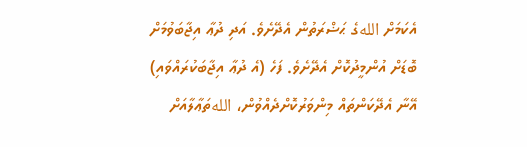އެކަމަށް اللهގެ ޙަޟްރަތުން އެދޭށެވެ. އަދި ދުޢާ އިޖާބަވުމަށް ބޮޑަށް އުންމީދުކޮށް އެދޭށެވެ. ފަހެ (އެ ދުޢާ އިޖާބަކުރައްވައި) އޭނާ އެދޭކަންތައް މިންވަރުކޮށްދެއްވުން، اللهތަޢާލާއަށް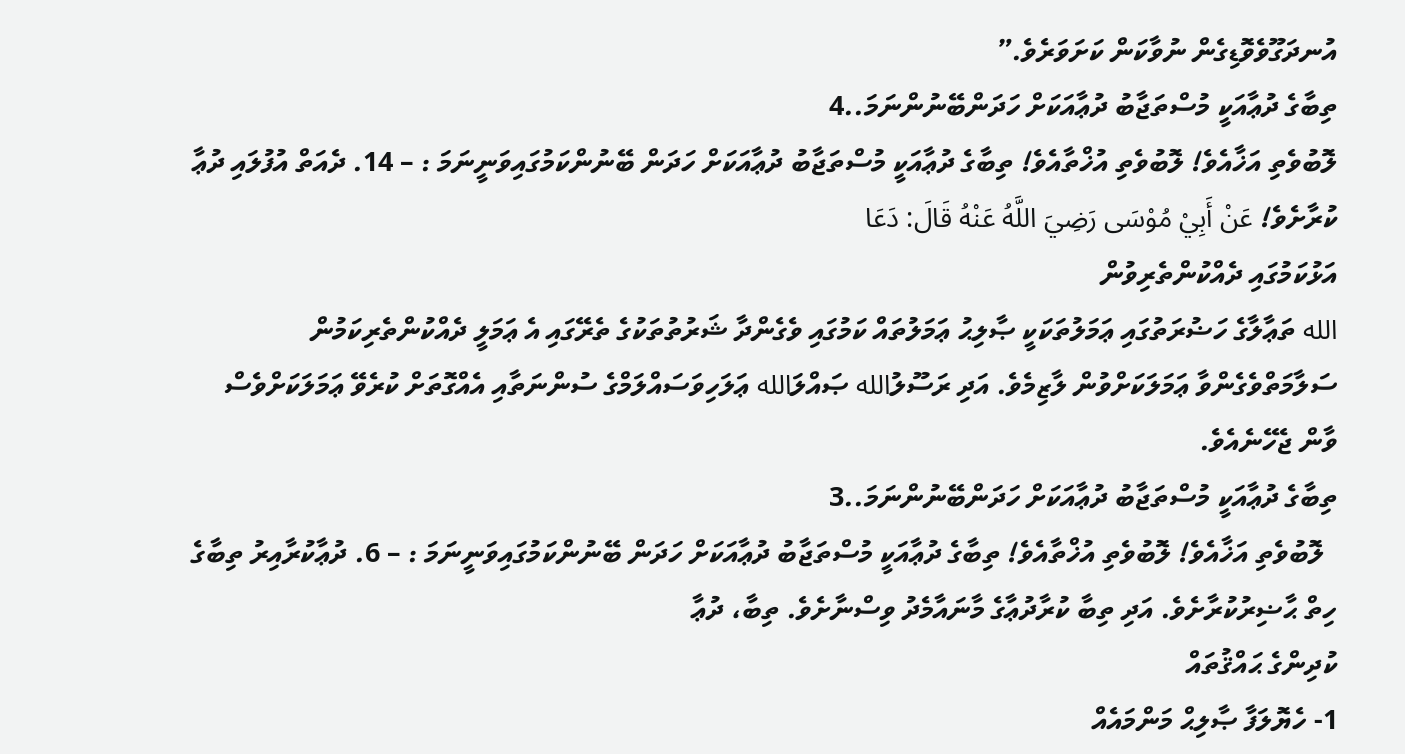އުނދަގޫވެވޮޑިގެން ނުވާކަން ކަށަވަރެވެ.”
ތިބާގެ ދުޢާއަކީ މުސްތަޖާބު ދުޢާއަކަށް ހަދަންބޭނުންނަމަ..4
ލޮބުވެތި އަޚާއެވެ! ލޮބުވެތި އުޚްތާއެވެ! ތިބާގެ ދުޢާއަކީ މުސްތަޖާބު ދުޢާއަކަށް ހަދަން ބޭނުންކަމުގައިވަނީނަމަ : – 14. ދެއަތް އުފުލައި ދުޢާ ކުރާށެވެ! عَنْ أَبِيْ مُوْسَى رَضِيَ اللَّهُ عَنْهُ قَالَ: دَعَا
އަޅުކަމުގައި ދެއްކުންތެރިވުން
الله ތަޢާލާގެ ހަޟުރަތުގައި ޢަމަލުތަކަކީ ޞާލިޙު ޢަމަލުތައް ކަމުގައި ވެގެންދާ ޝަރުތުތަކުގެ ތެރޭގައި އެ ޢަމަލީ ދެއްކުންތެރިކަމުން ސަލާމަތްވެގެންވާ ޢަމަލަކަށްވުން ލާޒިމެވެ. އަދި ރަސޫލުالله ޞައްލަالله ޢަލަހިވަސައްލަމްގެ ސުންނަތާއި އެއްގޮތަށް ކުރެވޭ ޢަމަލަކަށްވެސް ވާން ޖެހޭނެއެވެ.
ތިބާގެ ދުޢާއަކީ މުސްތަޖާބު ދުޢާއަކަށް ހަދަންބޭނުންނަމަ..3
  ލޮބުވެތި އަޚާއެވެ! ލޮބުވެތި އުޚްތާއެވެ! ތިބާގެ ދުޢާއަކީ މުސްތަޖާބު ދުޢާއަކަށް ހަދަން ބޭނުންކަމުގައިވަނީނަމަ : – 6. ދުޢާކުރާއިރު ތިބާގެ ހިތް ޙާޟިރުކުރާށެވެ. އަދި ތިބާ ކުރާދުޢާގެ މާނައާމެދު ވިސްނާށެވެ. ތިބާ، ދުޢާ
ކުދިންގެ ޙައްޤުތައް
1- ހެޔޮލަފާ ޞާލިޙް މަންމައެއް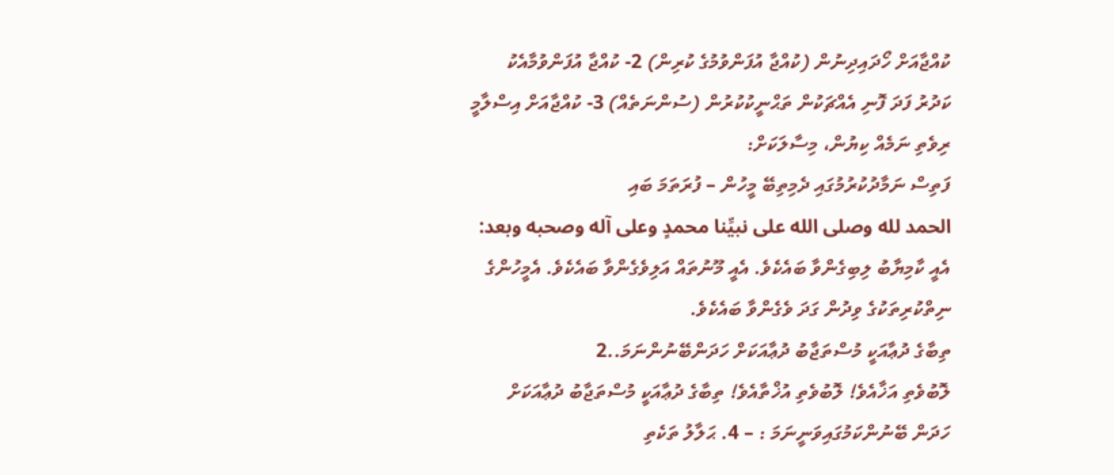ކުއްޖާއަށް ހޯދައިދިނުން (ކުއްޖާ އުފަންވުމުގެ ކުރިން) 2- ކުއްޖާ އުފަންވުމާއެކު ކަދުރު ފަދަ ފޮނި އެއްޗަކުން ތަޙްނީކުކުރުން (ސުންނަތެއް) 3- ކުއްޖާއަށް އިސްލާމީ ރިވެތި ނަމެއް ކިޔުން، މިސާލަކަށް:
ފަތިސް ނަމާދުކުރުމުގައި ދެމިތިބޭ މީހުން – ފުރަތަމަ ބައި
الحمد لله وصلى الله على نبيِّنا محمدٍ وعلى آله وصحبه وبعد: އެއީ ކާމިޔާބު ލިބިގެންވާ ބައެކެވެ. އެއީ މޫނުތައް އަލިވެގެންވާ ބައެކެވެ. އެމީހުންގެ ނިތްކުރިތަކުގެ ވިދުން ގަދަ ވެގެންވާ ބައެކެވެ.
ތިބާގެ ދުޢާއަކީ މުސްތަޖާބު ދުޢާއަކަށް ހަދަންބޭނުންނަމަ..2
ލޮބުވެތި އަޚާއެވެ! ލޮބުވެތި އުޚްތާއެވެ! ތިބާގެ ދުޢާއަކީ މުސްތަޖާބު ދުޢާއަކަށް ހަދަން ބޭނުންކަމުގައިވަނީނަމަ : – 4. ޙަލާލު ތަކެތި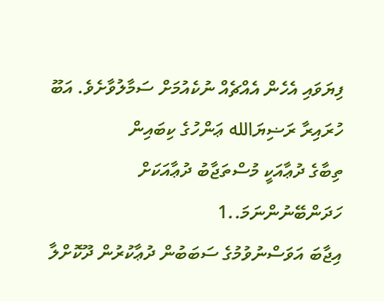ފިޔަވައި އެހެން އެއްޗެއް ނުކެއުމަށް ސަމާލުވާށެވެ. އަބޫ ހުރައިރާ ރަޟިޔަالله ޢަންހުގެ ކިބައިން
ތިބާގެ ދުޢާއަކީ މުސްތަޖާބު ދުޢާއަކަށް ހަދަންބޭނުންނަމަ..1
އިޖާބަ އަވަސްނުވުމުގެ ސަބަބުން ދުޢާކުރުން ދޫކޮށްލާ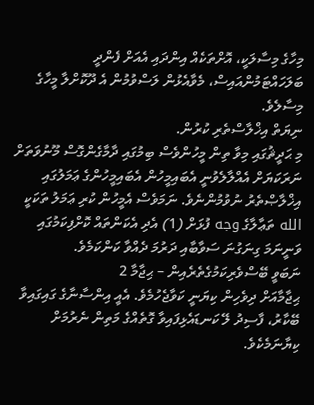މިހާގެ މިސާލަކީ، އޮށްތަކެއް އިންދައި އެއަށް ފެންދީ ބަލަހައްޓަމުންއައިސް، މެވާއެޅުން ލަސްވުމުން އެ ދޫކޮށްލާ މީހާގެ މިސާލެވެ.
ނިޔަތް އިޚްލާސްތެރި ކުރުން.
މި ޙަދީޘުގައި މިވާ ތިން މީހުންވެސް ބިމުގައި ދާމާގެންގޮސް މޫނުވަތަށް ނަރަކަޔަށް އެއްލާލެވުނީ އެބައިމީހުން އެބައިމީހުންގެ ޢަމަލުގައި އިޚްލާޞްތެރު ނުވުމުންނެވެ. ނަމަވެސް އެމީހުން ކުރި ޢަމަލު ތަކަކީ الله ތަޢާލާގެ وجه ފުޅަށް (1) އެދި އެކަންތައް ކޮށްފިކަމުގައި ވަނީނަމަ ގިނަގުނަ ސަވާބާއި ދަރުމަ ދެއްވާ ކަންކަމެވެ.
ނަބަވީ ބޭސްވެރިކަމުގެތެރެއިން – ޙިޖާމާ 2
ޙިޖާމާއަށް ދިވެހިން ކިޔަނީ ކަވާޖެހުމެވެ. އެއީ އިންސާނާގެ ގައިގައިވާ ބޭކާރު، ފާސިދު ލޭ ކަނޑައެޅިފައިވާ ގޮތެއްގެ މަތިން ނެރުމަށް ކިޔާނަމެކެވެ.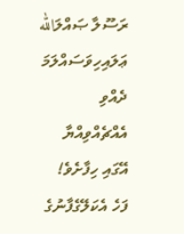ރަސޫލާ ޞައްލަالله ޢަލައިހިވަސައްލަމަ ދެއްވި އެއްޗެއްވިއްޔާ އޭގައި ހިފާށެވެ!
ފަހެ އެކަލޭގެފާނުގެ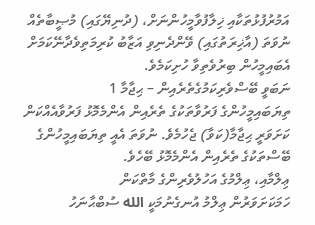އަމުރުފުޅުތަކާއި ޚިލާފުވާމީހުންނަށް، (ދުނިޔޭގައި) މުޞީބާތެއް ނުވަތަ (އާޚިރަތުގައި) ވޭންދެނިވި އަޒާބު ކުރިމަތިވެދާނޭކަމަށް އެބައިމީހުން ބިރުވެތިވާ ހުށިކަމެވެ.
ނަބަވީ ބޭސްވެރިކަމުގެތެރެއިން – ޙިޖާމާ 1
ތިޔަބައިމީހުންގެ ފަރުވާތަކުގެ ތެރެއިން އެންމެމޮޅު ފަރުވާއެއްކަން ކަށަވަރީ ޙިޖާމާ(ކަވާ) ޖެހުމެވެ. ނުވަތަ އެއީ ތިޔަބައިމީހުންގެ ބޭސްތަކުގެ ތެރެއިން އެންމެމޮޅު ބޭހެވެ.
ޢިލްމާއި، ޢިލްމުގެ އަހުލުވެރިންގެ މާތްކަން
ހަމަކަށަވަރުން ޢިލްމު އުނގެނުމަކީ الله ސުބްޙާނަހު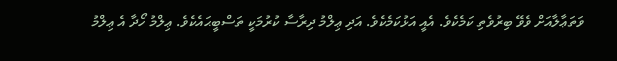ވަތަޢާލާއަށް ވެވޭ ބިރުވެތި ކަމެކެވެ. އެއީ އަޅުކަމެކެވެ. އަދި ޢިލްމު ދިރާސާ ކުރުމަކީ ތަސްބީޙައެކެވެ. ޢިލްމު ހޯދާ އެ ޢިލްމު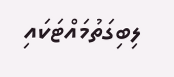ލިބިގަތުމައްޓަކައި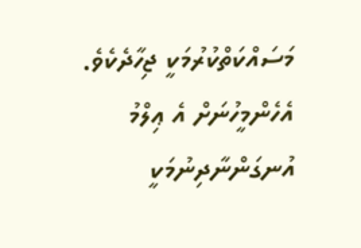މަސައްކަތްކުރުމަކީ ޖިހާދެކެވެ. އެހެންމީހުނަށް އެ ޢިލްމު އުނގަންނާދިނުމަކީ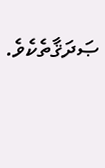ޞަދަޤާތެކެވެ.